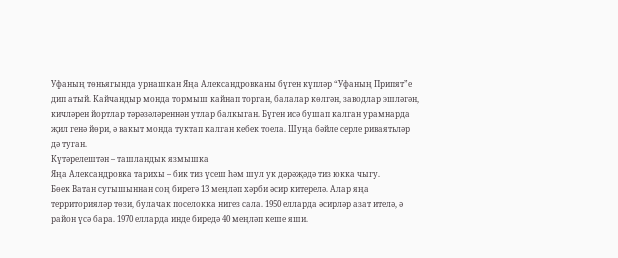Уфаның төньягында урнашкан Яңа Александровканы бүген күпләр “Уфаның Припят”е дип атый. Кайчандыр монда тормыш кайнап торган, балалар көлгән, заводлар эшләгән, кичләрен йортлар тәрәзәләреннән утлар балкыган. Бүген исә бушап калган урамнарда җил генә йөри, ә вакыт монда туктап калган кебек тоела. Шуңа бәйле серле риваятьләр дә туган.
Күтәрелештән – ташландык язмышка
Яңа Александровка тарихы – бик тиз үсеш һәм шул ук дәрәҗәдә тиз юкка чыгу.
Бөек Ватан сугышыннан соң бирегә 13 меңләп хәрби әсир китерелә. Алар яңа территорияләр төзи, булачак поселокка нигез сала. 1950 елларда әсирләр азат ителә, ә район үсә бара. 1970 елларда инде биредә 40 меңләп кеше яши.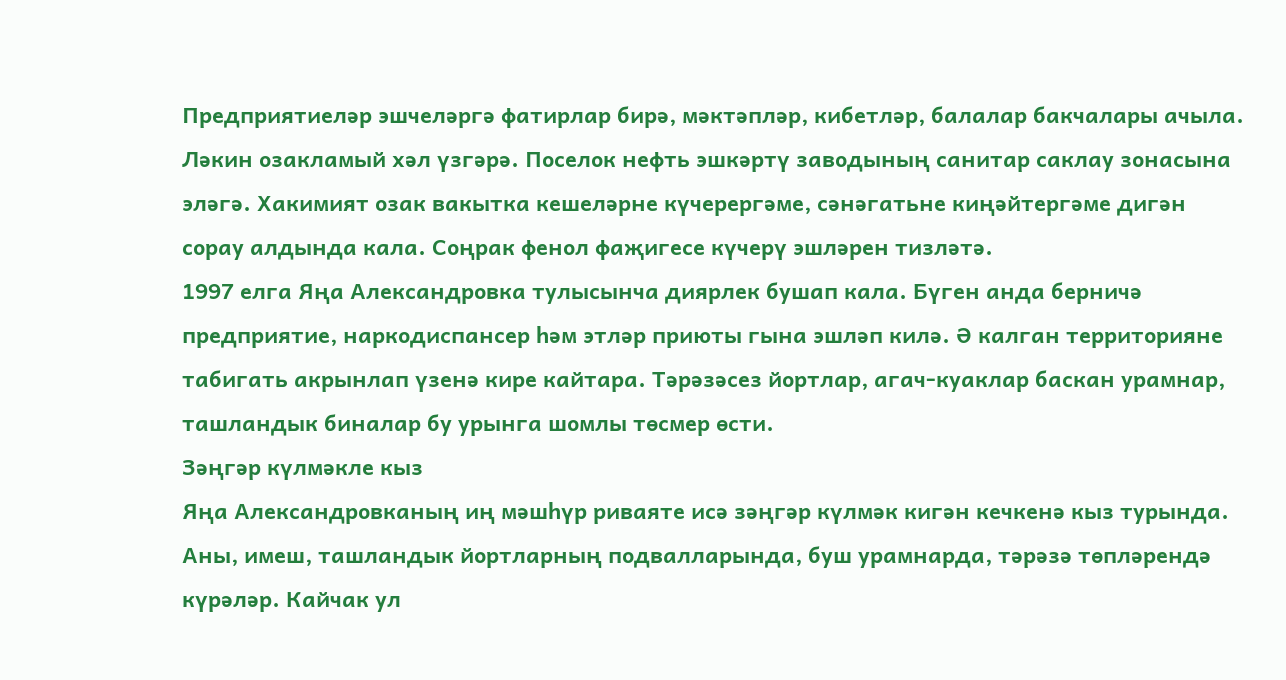Предприятиеләр эшчеләргә фатирлар бирә, мәктәпләр, кибетләр, балалар бакчалары ачыла.
Ләкин озакламый хәл үзгәрә. Поселок нефть эшкәртү заводының санитар саклау зонасына эләгә. Хакимият озак вакытка кешеләрне күчерергәме, сәнәгатьне киңәйтергәме дигән сорау алдында кала. Соңрак фенол фаҗигесе күчерү эшләрен тизләтә.
1997 елга Яңа Александровка тулысынча диярлек бушап кала. Бүген анда берничә предприятие, наркодиспансер һәм этләр приюты гына эшләп килә. Ә калган территорияне табигать акрынлап үзенә кире кайтара. Тәрәзәсез йортлар, агач-куаклар баскан урамнар, ташландык биналар бу урынга шомлы төсмер өсти.
Зәңгәр күлмәкле кыз
Яңа Александровканың иң мәшһүр риваяте исә зәңгәр күлмәк кигән кечкенә кыз турында. Аны, имеш, ташландык йортларның подвалларында, буш урамнарда, тәрәзә төпләрендә күрәләр. Кайчак ул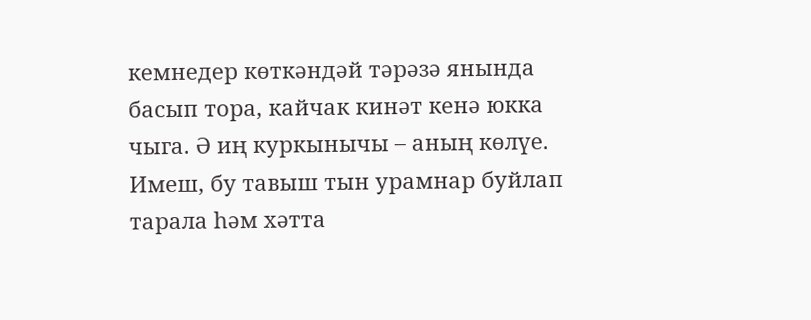кемнедер көткәндәй тәрәзә янында басып тора, кайчак кинәт кенә юкка чыга. Ә иң куркынычы – аның көлүе. Имеш, бу тавыш тын урамнар буйлап тарала һәм хәтта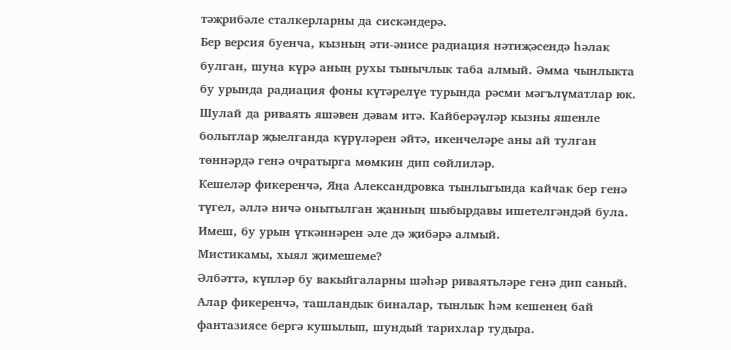тәҗрибәле сталкерларны да сискәндерә.
Бер версия буенча, кызның әти-әнисе радиация нәтиҗәсендә һәлак булган, шуңа күрә аның рухы тынычлык таба алмый. Әмма чынлыкта бу урында радиация фоны күтәрелүе турында рәсми мәгълүматлар юк. Шулай да риваять яшәвен дәвам итә. Кайберәүләр кызны яшенле болытлар җыелганда күрүләрен әйтә, икенчеләре аны ай тулган төннәрдә генә очратырга мөмкин дип сөйлиләр.
Кешеләр фикеренчә, Яңа Александровка тынлыгында кайчак бер генә түгел, әллә ничә онытылган җанның шыбырдавы ишетелгәндәй була. Имеш, бу урын үткәннәрен әле дә җибәрә алмый.
Мистикамы, хыял җимешеме?
Әлбәттә, күпләр бу вакыйгаларны шәһәр риваятьләре генә дип саный. Алар фикеренчә, ташландык биналар, тынлык һәм кешенең бай фантазиясе бергә кушылып, шундый тарихлар тудыра.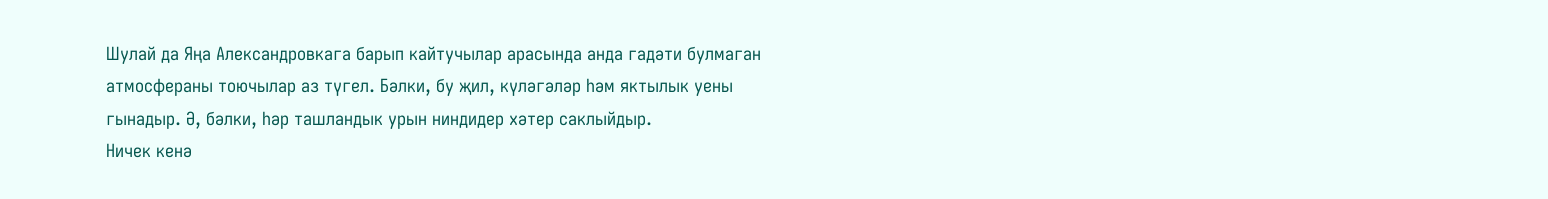Шулай да Яңа Александровкага барып кайтучылар арасында анда гадәти булмаган атмосфераны тоючылар аз түгел. Бәлки, бу җил, күләгәләр һәм яктылык уены гынадыр. Ә, бәлки, һәр ташландык урын ниндидер хәтер саклыйдыр.
Ничек кенә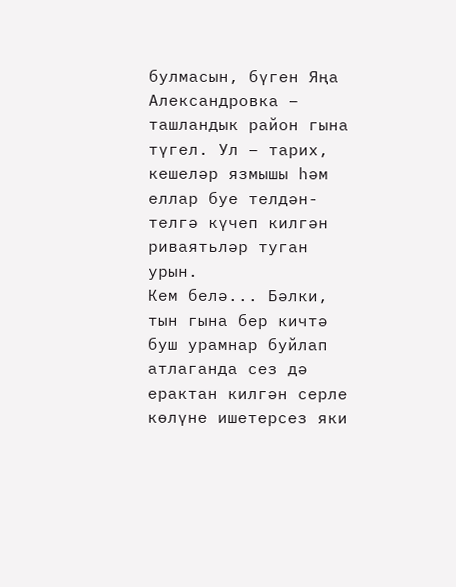булмасын, бүген Яңа Александровка – ташландык район гына түгел. Ул – тарих, кешеләр язмышы һәм еллар буе телдән-телгә күчеп килгән риваятьләр туган урын.
Кем белә... Бәлки, тын гына бер кичтә буш урамнар буйлап атлаганда сез дә ерактан килгән серле көлүне ишетерсез яки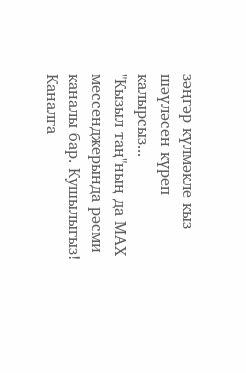зәңгәр күлмәкле кыз шәүләсен күреп калырсыз...
"Кызыл таң"ның да МАХ мессенджерында рәсми каналы бар. Кушылыгыз!
Каналга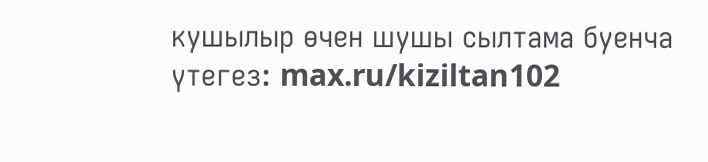кушылыр өчен шушы сылтама буенча үтегез: max.ru/kiziltan102